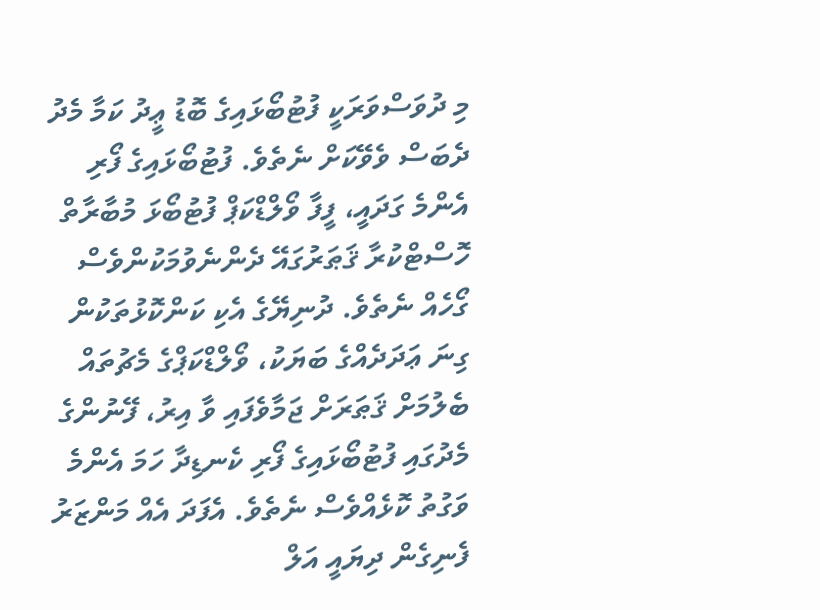މި ދުވަސްވަރަކީ ފުޓުބޯޅައިގެ ބޮޑު ޢީދު ކަމާ މެދު ދެބަސް ވެވޭކަށް ނެތެވެ. ފުޓުބޯޅައިގެ ފޯރި އެންމެ ގަދައީ، ފީފާ ވޯލްޑްކަޕް ފުޓުބޯޅަ މުބާރާތް ހޮސްޓްކުރާ ޤަޠަރުގައޭ ދެންނެވުމަކުންވެސް ގޯހެއް ނެތެވެ. ދުނިޔޭގެ އެކި ކަންކޮޅުތަކުން ގިނަ ޢަދަދެއްގެ ބަޔަކު، ވޯލްޑްކަޕްގެ މެޗުތައް ބެލުމަށް ޤަޠަރަށް ޖަމާވެފައި ވާ އިރު، ފޭނުންގެ މެދުގައި ފުޓުބޯޅައިގެ ފޯރި ކެނޑިދާ ހަމަ އެންމެ ވަގުތު ކޮޅެއްވެސް ނެތެވެ. އެފަދަ އެއް މަންޒަރު ފެނިގެން ދިޔައީ އަލް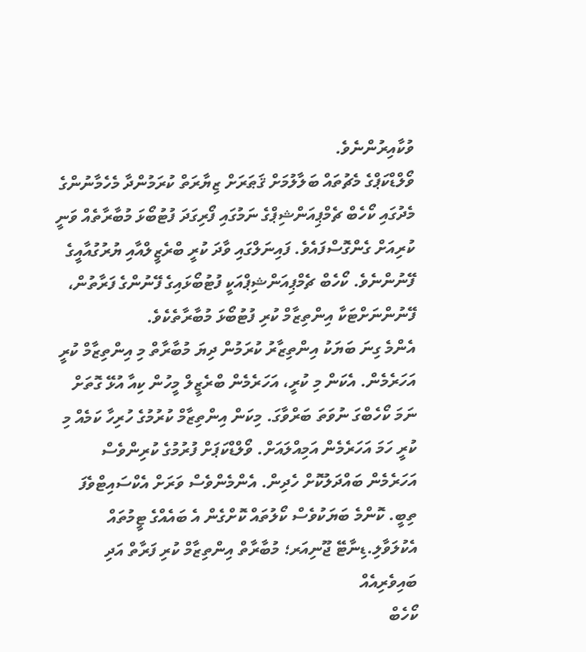ވުކާއިރުންނެވެ.
ވޯލްޑްކަޕްގެ މެޗުތައް ބަލާލުމަށް ޤަޠަރަށް ޒިޔާރަތް ކުރަމުންދާ މެހެމާނުންގެ މެދުގައި ކޯހެބް ޗެމްޕިއަންޝިޕްގެ ނަމުގައި ފޯރިގަދަ ފުޓުބޯޅަ މުބާރާތެއް ވަނީ ކުރިއަށް ގެންގޮސްފައެވެ. ފައިނަލްގައި ވާދަ ކުރީ ބްރެޒީލްއާއި ޔުރުގުއާއީގެ ފޭނުންނެވެ. ކޯހެބް ޗެމްޕިއަންޝިޕްއަކީ ފުޓުބޯޅައިގެ ފޭނުންގެ ފަރާތުން، ފޭނުންނަށްޓަކާ އިންތިޒާމް ކުރި ފުޓުބޯޅަ މުބާރާތެކެވެ.
އެންމެ ގިނަ ބަޔަކު އިންތިޒާރު ކުރަމުން ދިޔަ މުބާރާތް މި އިންތިޒާމް ކުރީ އަހަރެމެން. އެކަން މި ކުރީ، އަހަރެމެން ބްރެޒީލް މީހުން ކިއާ އުޅޭ ގޮތަށް ނަމަ ކޯހެބްގަ ނުވަތަ ބަރްވާގަ. މިކަން އިންތިޒާމް ކުރުމުގެ ހުރިހާ ކަމެއް މި ކުރީ ހަމަ އަހަރެމެން އަމިއްލައަށް. ވޯލްޑްކަޕަށް ފުރުމުގެ ކުރިންވެސް އަހަރެމެން ބައްދަލުކޮށް ހެދިން. އެންމެންވެސް ވަރަށް އެކްސައިޓްވެފަ ތިބީ. ކޮންމެ ބަޔަކުވެސް ކޯލުތައް ކޮށްގެން އެ ބައެއްގެ ޓީމުތައް އެކުލަވާލި.ޑިނާޓޭ ޖޫނިއަރ؛ މުބާރާތް އިންތިޒާމް ކުރި ފަރާތް އަދި ބައިވެރިއެއް
ކޯހެބް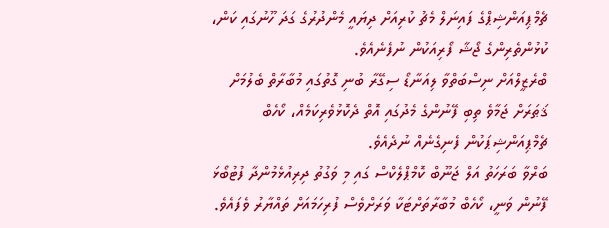ޗެމްޕިއަންޝިޕްގެ ފައިނަލް މެޗު ކުރިއަށް ދިޔައީ މެންދުރުގެ ގަދަ ހޫނުގައި ކަން، ކުޅުންތެރިންގެ ޖޯޝާ ފޯރިއަކުން ނުފެނެއެވެ.
ބްރެޒީލްއަށް ނިސްބަތްވާ ލިއަނާޑޯ ސިގޭރާ ބުނި ގޮތުގައި މުބާރާތް ބެލުމަށް ޤަޠަރަށް ޖަމާވެ ތިބި ފޭނުންގެ މެދުގައި އޮތް ދެކޮޅުވެރިކަމެއް، ކޯހެބް ޗެމްޕިއަންޝިޕަކުން ފެނިގެނެއް ނުދެއެވެ.
ބަރްވާ ބަރަހަތު އަލް ޖަނޫބް ކޮމްޕްލެކްސް ގައި މި ވަގުތު ދިރިއުޅެމުންދާ ފުޓުބޯޅަ ފޭނުން ވަނީ، ކޯހެބް މުބާރާތަށްޓަކާ ވަރަށްވެސް ފުރިހަމައަށް ތައްޔާރު ވެފައެވެ.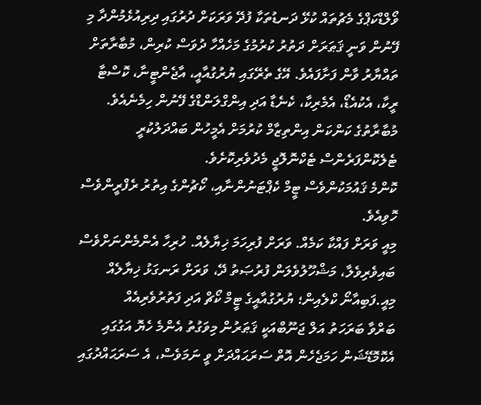ވޯލްޑްކަޕްގެ މެޗުތައް ކުޅޭ ދަނޑުތަކާ ފުދޭ ވަރަކަށް ދުރުގައި ދިރިއުޅެމުންދާ މި ފޭނުން ވަނީ ޤަޠަރަށް ދަތުރު ކުރުމުގެ މަހެއްހާ ދުވަސް ކުރިން، މުބާރާތަށް ތައްޔާރު ވާން ފަށާފައެވެ. އޭގެ ތެރޭގައި ޔުރުގުއާއީ، އާޖެންޓީނާ، ކޮސްޓާ ރީކާ، އެކުއެޑޯ، އެމެރިކާ، ކެނެޑާ އަދި އިންގްލަންޑްގެ ފޭނުން ހިމެނެއެވެ. މުބާރާތުގެ ކަންކަން އިންތިޒާމް ކުރުމަށް އެމީހުން ބައްދަލުކުރީ ޓެލެކޮންފަރެންސް ޓެކްނޮލޮޖީ މެދުވެރިކޮށެވެ.
ކޮންމެ ޤައުމަކުންވެސް ޓީމް ކެޕްޓަނުންނާއި، ކޯޗުންގެ އިތުރު ރެފްރީންވެސް ހޮވިއެވެ.
މިއީ ވަރަށް ފައްކާ ކަމެއް. ވަރަށް ފުރިހަމަ ޚިޔާލެއް. ހުރިހާ އެންމެންނަށްވެސް ބައިވެރިވެލާ، މަޝްހޫލުވެލަން ފުރުޞަތު ދޭ، ވަރަށް ރަނގަޅު ޚިޔާލެއް މިއީ.ފަބިއާނޯ ކްލެއިން؛ ޔުރުގުއާއީގެ ޓީމް ކޯޗް އަދި ފަތުރުވެރިއެއް
ބަރްވާ ބަރަހަތު އަލް ޖަނޫބްއަކީ ޤަޠަރުން މިވަގުތު އެންމެ ހެޔޮ އަގުގައި އެކޮމޮޑޭޝަން ހަމަޖެހެން އޮތް ސަރަޙައްދަށް ވީ ނަމަވެސް، އެ ސަރަޙައްދުގައި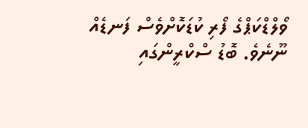ވޯލްޑްކަޕްގެ ފޯރި ކުޑަކޮށްވެސް ފަނޑެއް ނޫނެވެ. ބޮޑު ސްކްރީންގައި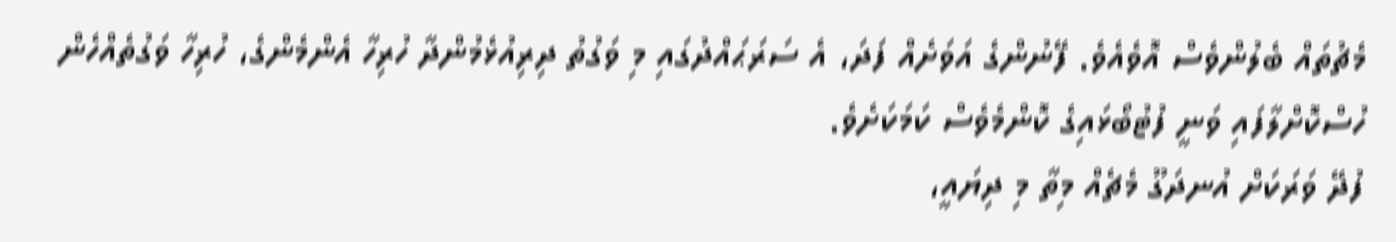މެޗުތައް ބެލުންވެސް އޮވެއެވެ. ފޭނުންގެ އަވަށެއް ފަދަ، އެ ސަރަޙައްދުގައި މި ވަގުތު ދިރިއުޅެމުންދާ ހުރިހާ އެންމެންގެ، ހުރިހާ ވަގުތެއްހެން ހުސްކޮށްލާފައި ވަނީ ފުޓުބޯޅައިގެ ކޮންމެވެސް ކަމަކަށެވެ.
ފުދޭ ވަރަކަށް އުނދަގޫ މެޗެއް މިތާ މި ދިޔައީ،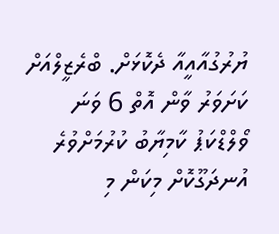ޔުރުގުއާއީއާ ދެކޮޅަށް. ބްރެޒީލްއަށް ކަށަވަރު ވާން އޮތް 6 ވަނަ ވޯލްޑްކަޕު ކާމިޔާބު ކުރުމަށްވުރެ އުނދަގޫކޮށް މިކަން މި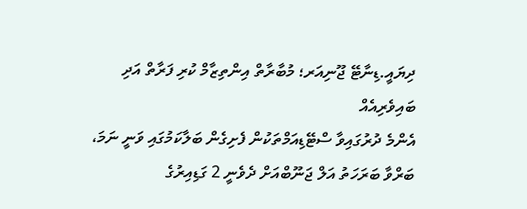ދިޔައީ.ޑިނާޓޭ ޖޫނިއަރ؛ މުބާރާތް އިންތިޒާމް ކުރި ފަރާތް އަދި ބައިވެރިއެއް
އެންމެ ދުރުގައިވާ ސްޓޭޑިއަމްތަކުން ފެށިގެން ބަލާކަމުގައި ވަނީ ނަމަ، ބަރްވާ ބަރަހަތު އަލް ޖަނޫބްއަށް ދެވެނީ 2 ގަޑިއިރުގެ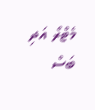މެޓްރޯ އަދި ބަސް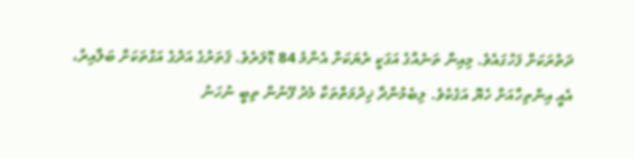ދަތުރަކަށް ފަހުގައެވެ. މިއިން ތަނެއްގެ އަގަކީ ރެޔަކަށް އެންމެ 84 ޑޮލަރެވެ. ޤަތަރުގެ އަދުގެ އަގުތަކަށް ބަލާއިރު، އެއީ އިންތިހާއަށް ހެޔޮ އަގެކެވެ. ލިބެމުންދާ ޚިދުމަތްތަކާ މެދު ފޭނުން ތިބީ ނުހަނު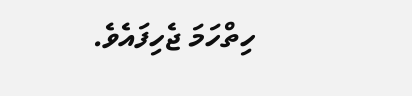ހިތްހަމަ ޖެހިފައެވެ.